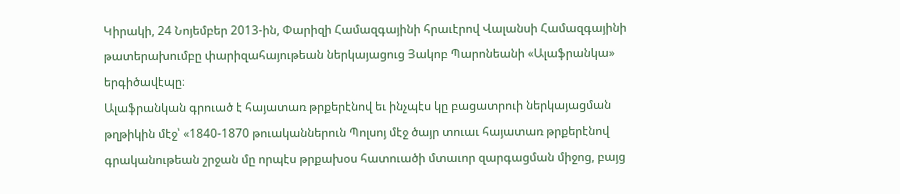Կիրակի, 24 Նոյեմբեր 2013-ին, Փարիզի Համազգայինի հրաւէրով Վալանսի Համազգայինի թատերախումբը փարիզահայութեան ներկայացուց Յակոբ Պարոնեանի «Ալաֆրանկա» երգիծավէպը։
Ալաֆրանկան գրուած է հայատառ թրքերէնով եւ ինչպէս կը բացատրուի ներկայացման թղթիկին մէջ՝ «1840-1870 թուականներուն Պոլսոյ մէջ ծայր տուաւ հայատառ թրքերէնով գրականութեան շրջան մը որպէս թրքախօս հատուածի մտաւոր զարգացման միջոց, բայց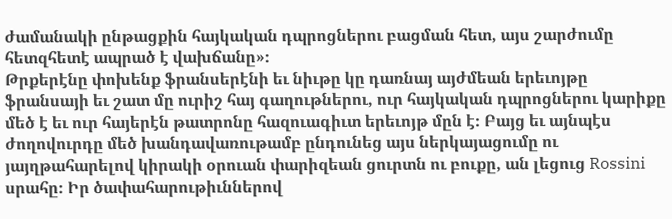ժամանակի ընթացքին հայկական դպրոցներու բացման հետ, այս շարժումը հետզհետէ ապրած է վախճանը»։
Թրքերէնը փոխենք ֆրանսերէնի եւ նիւթը կը դառնայ այժմեան երեւոյթը ֆրանսայի եւ շատ մը ուրիշ հայ գաղութներու, ուր հայկական դպրոցներու կարիքը մեծ է եւ ուր հայերէն թատրոնը հազուագիւտ երեւոյթ մըն է։ Բայց եւ այնպէս ժողովուրդը մեծ խանդավառութամբ ընդունեց այս ներկայացումը ու յայղթահարելով կիրակի օրուան փարիզեան ցուրտն ու բուքը, ան լեցուց Rossini սրահը։ Իր ծափահարութիւններով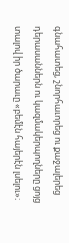գնահատեց, շնորհաւորեց ու քաջալերեց դերասաններն ու կազմակերպողները ցոյց տալով իր ծարաւը «բեմէն հայերէն լսելու»։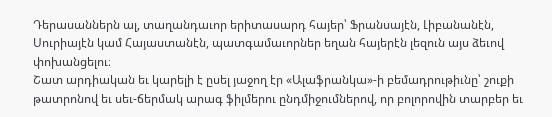Դերասաններն ալ, տաղանդաւոր երիտասարդ հայեր՝ Ֆրանսայէն, Լիբանանէն, Սուրիայէն կամ Հայաստանէն, պատգամաւորներ եղան հայերէն լեզուն այս ձեւով փոխանցելու։
Շատ արդիական եւ կարելի է ըսել յաջող էր «Ալաֆրանկա»-ի բեմադրութիւնը՝ շուքի թատրոնով եւ սեւ-ճերմակ արագ ֆիլմերու ընդմիջումներով, որ բոլորովին տարբեր եւ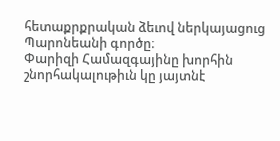հետաքրքրական ձեւով ներկայացուց Պարոնեանի գործը։
Փարիզի Համազգայինը խորհին շնորհակալութիւն կը յայտնէ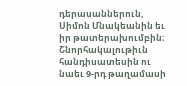դերասաններուն, Սիմոն Մնակեանին եւ իր թատերախումբին։ Շնորհակալութիւն հանդիսատեսին ու նաեւ 9-րդ թաղամասի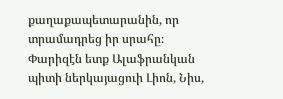քաղաքապետարանին, որ տրամադրեց իր սրահը։
Փարիզէն ետք Ալաֆրանկան պիտի ներկայացուի Լիոն, Նիս,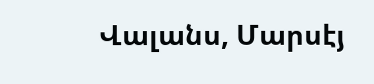Վալանս, Մարսէյ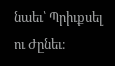նաեւ՝ Պրիւքսել ու Ժընեւ։